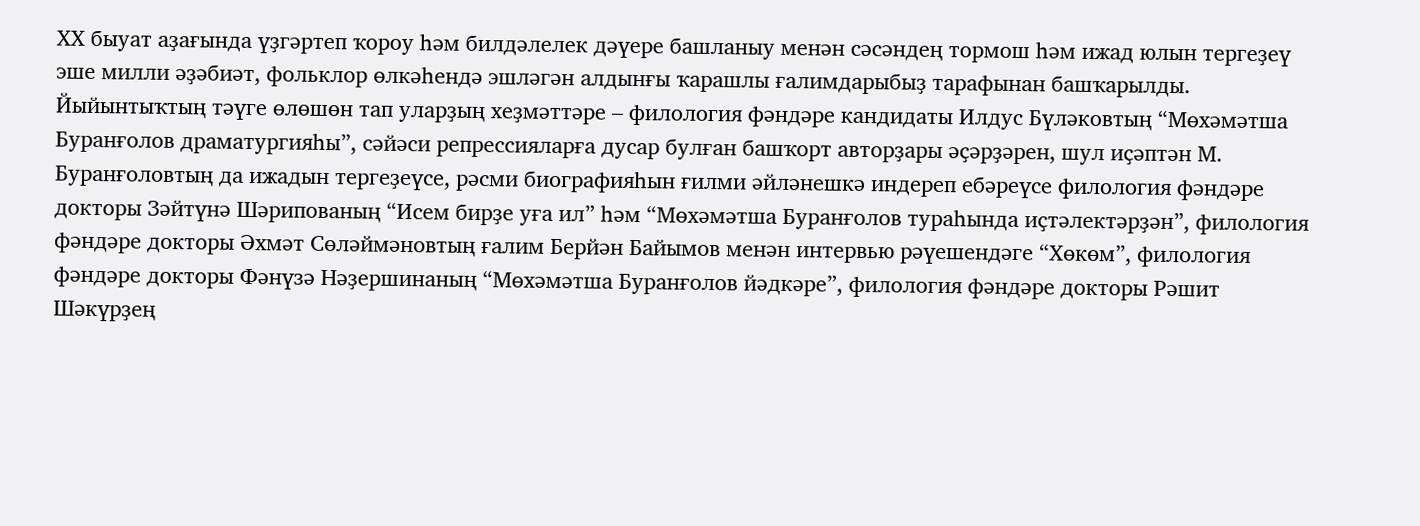ХХ быуат аҙағында үҙгәртеп ҡороу һәм билдәлелек дәүере башланыу менән сәсәндең тормош һәм ижад юлын тергеҙеү эше милли әҙәбиәт, фольклор өлкәһендә эшләгән алдынғы ҡарашлы ғалимдарыбыҙ тарафынан башҡарылды. Йыйынтыҡтың тәүге өлөшөн тап уларҙың хеҙмәттәре – филология фәндәре кандидаты Илдус Бүләковтың “Мөхәмәтша Буранғолов драматургияһы”, сәйәси репрессияларға дусар булған башҡорт авторҙары әҫәрҙәрен, шул иҫәптән М. Буранғоловтың да ижадын тергеҙеүсе, рәсми биографияһын ғилми әйләнешкә индереп ебәреүсе филология фәндәре докторы Зәйтүнә Шәрипованың “Исем бирҙе уға ил” һәм “Мөхәмәтша Буранғолов тураһында иҫтәлектәрҙән”, филология фәндәре докторы Әхмәт Сөләймәновтың ғалим Берйән Байымов менән интервью рәүешендәге “Хөкөм”, филология фәндәре докторы Фәнүзә Нәҙершинаның “Мөхәмәтша Буранғолов йәдкәре”, филология фәндәре докторы Рәшит Шәкүрҙең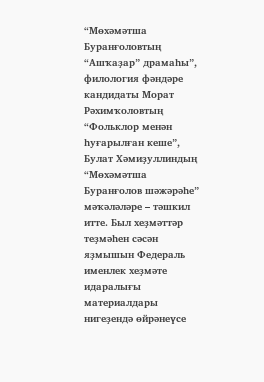“Мөхәмәтша Буранғоловтың “Ашҡаҙар” драмаһы”, филология фәндәре кандидаты Морат Рәхимҡоловтың “Фольклор менән һуғарылған кеше”, Булат Хәмиҙуллиндың “Мөхәмәтша Буранғолов шәжәрәһе” мәҡәләләре – тәшкил итте. Был хеҙмәттәр теҙмәһен сәсән яҙмышын Федераль именлек хеҙмәте идаралығы материалдары нигеҙендә өйрәнеүсе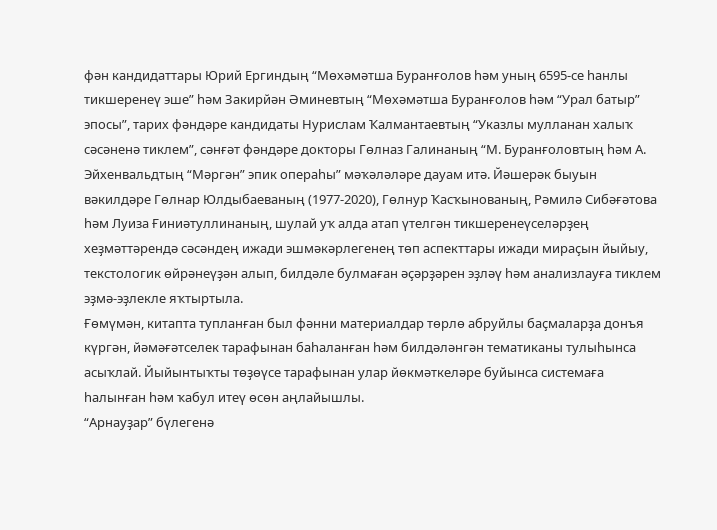фән кандидаттары Юрий Ергиндың “Мөхәмәтша Буранғолов һәм уның 6595-се һанлы тикшеренеү эше” һәм Закирйән Әминевтың “Мөхәмәтша Буранғолов һәм “Урал батыр” эпосы”, тарих фәндәре кандидаты Нурислам Ҡалмантаевтың “Указлы мулланан халыҡ сәсәненә тиклем”, сәнғәт фәндәре докторы Гөлназ Галинаның “М. Буранғоловтың һәм А. Эйхенвальдтың “Мәргән” эпик операһы” мәҡәләләре дауам итә. Йәшерәк быуын вәкилдәре Гөлнар Юлдыбаеваның (1977-2020), Гөлнур Ҡасҡынованың, Рәмилә Сибәғәтова һәм Луиза Ғиниәтуллинаның, шулай уҡ алда атап үтелгән тикшеренеүселәрҙең хеҙмәттәрендә сәсәндең ижади эшмәкәрлегенең төп аспекттары ижади мираҫын йыйыу, текстологик өйрәнеүҙән алып, билдәле булмаған әҫәрҙәрен эҙләү һәм анализлауға тиклем эҙмә-эҙлекле яҡтыртыла.
Ғөмүмән, китапта тупланған был фәнни материалдар төрлө абруйлы баҫмаларҙа донъя күргән, йәмәғәтселек тарафынан баһаланған һәм билдәләнгән тематиканы тулыһынса асыҡлай. Йыйынтыҡты төҙөүсе тарафынан улар йөкмәткеләре буйынса системаға һалынған һәм ҡабул итеү өсөн аңлайышлы.
“Арнауҙар” бүлегенә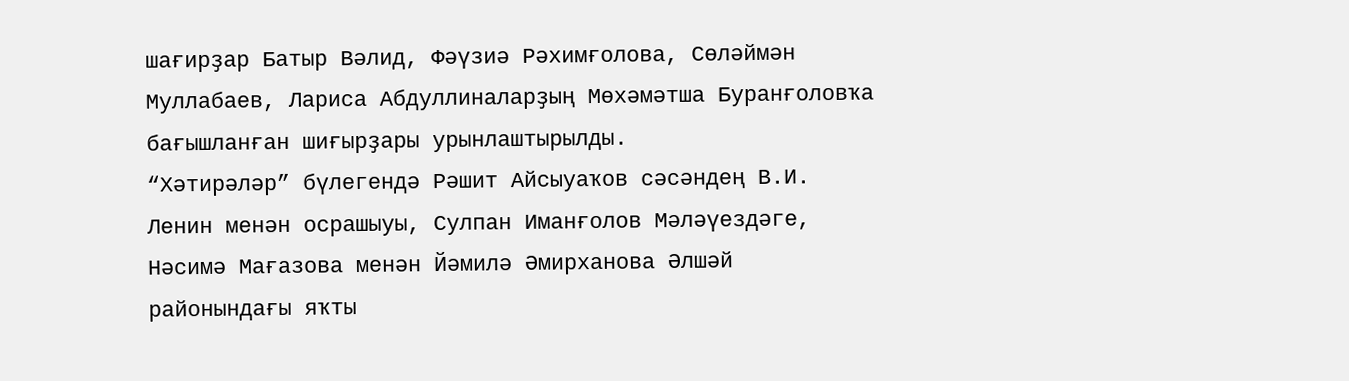шағирҙар Батыр Вәлид, Фәүзиә Рәхимғолова, Сөләймән Муллабаев, Лариса Абдуллиналарҙың Мөхәмәтша Буранғоловҡа бағышланған шиғырҙары урынлаштырылды.
“Хәтирәләр” бүлегендә Рәшит Айсыуаҡов сәсәндең В.И. Ленин менән осрашыуы, Сулпан Иманғолов Мәләүездәге, Нәсимә Мағазова менән Йәмилә Әмирханова Әлшәй районындағы яҡты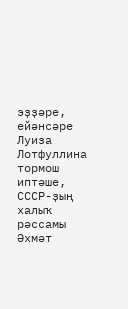эҙҙәре, ейәнсәре Луиза Лотфуллина тормош иптәше, СССР-ҙың халыҡ рәссамы Әхмәт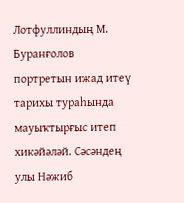Лотфуллиндың М. Буранғолов портретын ижад итеү тарихы тураһында мауыҡтырғыс итеп хикәйәләй. Сәсәндең улы Нәжиб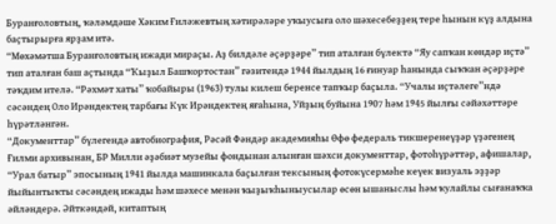Буранғоловтың, ҡәләмдәше Хәким Ғиләжевтың хәтирәләре уҡыусыға оло шәхесебеҙҙең тере һынын күҙ алдына баҫтырырға ярҙам итә.
“Мөхәмәтша Буранғоловтың ижади мираҫы. Аҙ билдәле әҫәрҙәре” тип аталған бүлектә “Яу сапҡан көндәр иҫтә” тип аталған баш аҫтында “Ҡыҙыл Башҡортостан” гәзитендә 1944 йылдың 16 ғинуар һанында сыҡҡан әҫәрҙәре тәҡдим ителә. “Рәхмәт хаты” ҡобайыры (1963) тулы килеш беренсе тапҡыр баҫыла. “Учалы иҫтәлеге”ндә сәсәндең Оло Ирәндектең тарбағы Күк Ирәндектең яғаһына, Уйҙың буйына 1907 һәм 1945 йылғы сәйәхәттәре һүрәтләнгән.
“Документтар” бүлегендә автобиография, Рәсәй Фәндәр академияһы Өфө федераль тикшеренеүҙәр үҙәгенең Ғилми архивынан, БР Милли әҙәбиәт музейы фондынан алынған шәхси документтар, фотоһүрәттәр, афишалар, “Урал батыр” эпосының 1941 йылда машинкала баҫылған тексының фотокүсермәһе кеүек визуаль эҙҙәр йыйынтыҡты сәсәндең ижады һәм шәхесе менән ҡыҙыҡһыныусылар өсөн ышаныслы һәм ҡулайлы сығанаҡҡа әйләндерә. Әйткәндәй, китаптың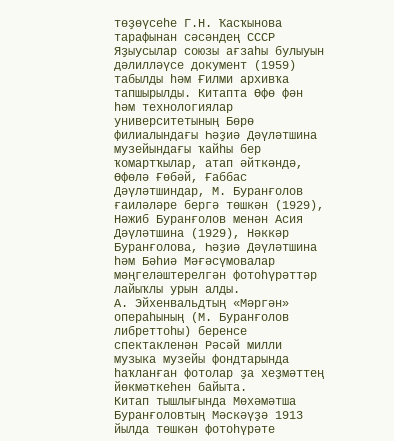төҙөүсеһе Г.Н. Ҡасҡынова тарафынан сәсәндең СССР Яҙыусылар союзы ағзаһы булыуын дәлилләүсе документ (1959) табылды һәм Ғилми архивҡа тапшырылды. Китапта Өфө фән һәм технологиялар университетының Бөрө филиалындағы Һәҙиә Дәүләтшина музейындағы ҡайһы бер ҡомартҡылар, атап әйткәндә, Өфөлә Ғөбәй, Ғаббас Дәүләтшиндар, М. Буранғолов ғаиләләре бергә төшкән (1929), Нәжиб Буранғолов менән Асия Дәүләтшина (1929), Нәккәр Буранғолова, Һәҙиә Дәүләтшина һәм Бәһиә Мәғәсүмовалар мәңгеләштерелгән фотоһүрәттәр лайыҡлы урын алды.
А. Эйхенвальдтың «Мәргән» операһының (М. Буранғолов либреттоһы) беренсе спектакленән Рәсәй милли музыка музейы фондтарында һаҡланған фотолар ҙа хеҙмәттең йөкмәткеһен байыта.
Китап тышлығында Мөхәмәтша Буранғоловтың Мәскәүҙә 1913 йылда төшкән фотоһүрәте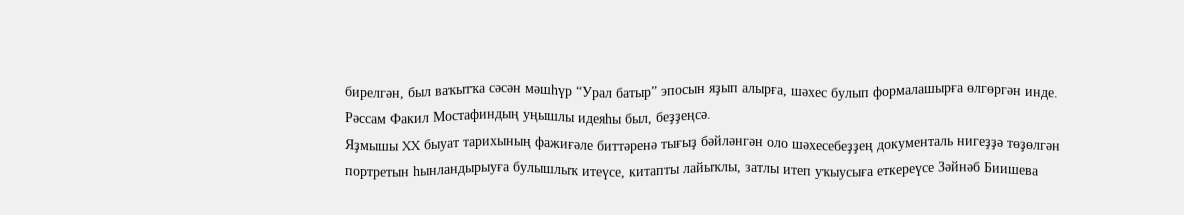бирелгән, был ваҡытҡа сәсән мәшһүр “Урал батыр” эпосын яҙып алырға, шәхес булып формалашырға өлгөргән инде. Рәссам Факил Мостафиндың уңышлы идеяһы был, беҙҙеңсә.
Яҙмышы XX быуат тарихының фажиғәле биттәренә тығыҙ бәйләнгән оло шәхесебеҙҙең документаль нигеҙҙә төҙөлгән портретын һынландырыуға булышлыҡ итеүсе, китапты лайыҡлы, затлы итеп уҡыусыға еткереүсе Зәйнәб Биишева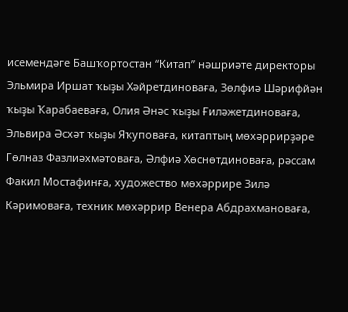исемендәге Башҡортостан “Китап” нәшриәте директоры Эльмира Иршат ҡыҙы Хәйретдиноваға, Зөлфиә Шәрифйән ҡыҙы Ҡарабаеваға, Олия Әнәс ҡыҙы Ғиләжетдиноваға, Эльвира Әсхәт ҡыҙы Яҡуповаға, китаптың мөхәррирҙәре Гөлназ Фазлиәхмәтоваға, Әлфиә Хөснөтдиноваға, рәссам Факил Мостафинға, художество мөхәррире Зилә Кәримоваға, техник мөхәррир Венера Абдрахмановаға,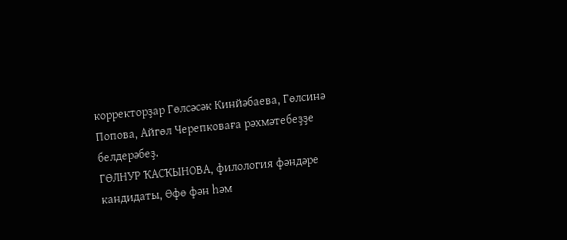корректорҙар Гөлсәсәк Кинйәбаева, Гөлсинә Попова, Айгөл Черепковаға рәхмәтебеҙҙе белдерәбеҙ.
ГӨЛНУР ҠАСҠЫНОВА, филология фәндәре кандидаты, Өфө фән һәм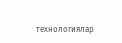технологиялар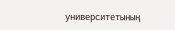университетының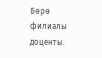Бөрө филиалы доценты.